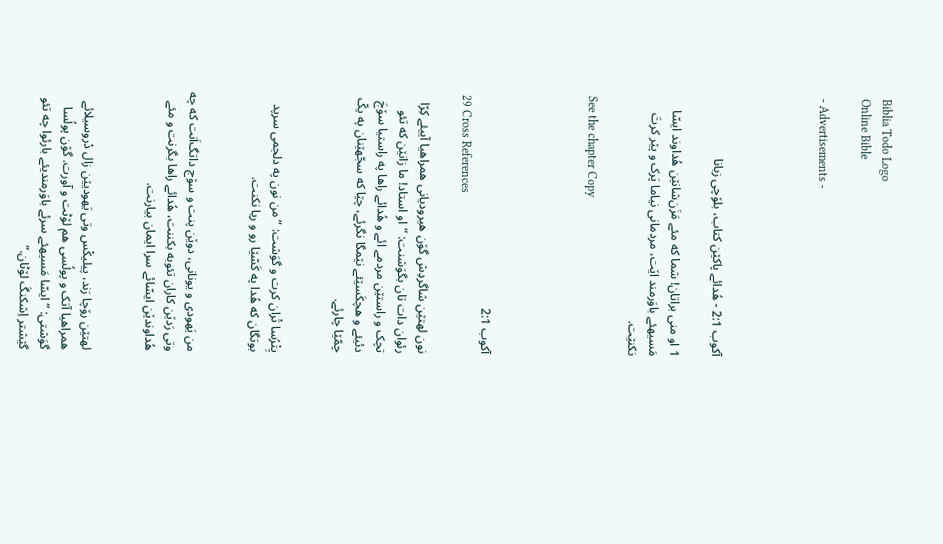Biblia Todo Logo
Online Bible

- Advertisements -




آکوب 2:1 - هُدائے پاکێن کتاب، بلۆچی زبانا

1 او منی براتان! شما که مئے مَزَن‌شانێن هُداوند ایسّا مَسیهئے باوَرمند اێت، مردمانی نیاما پَرک و پێر کرتَ نکنێت.

See the chapter Copy




آکوب 2:1
29 Cross References

نون لهتێن شاگردِش گۆن هیرودیانی همراهیا آییئے کِرّا رئوان دات تان بگوَشنت: ”او استاد! ما زانێن که تئو تچک و راستێن مردمے ائے و هُدائے راها په راستیا سۆجَ دئیئے و هچکَسێئے نێمگا نگرئے، چێا که سجّهێنان په یکّ چمّێا چارئے.


پِتْرُسا تْران کرت و گوَشت: ”من نون په دلجمی سرپد بوتگان که هُدا په کَسّێا رو و ریا نکنت.


من یَهودی و یونانی، دوێن پنت و سۆج داتگ‌اَنت که چه وتی رَدێن کاران تئوبه بکننت، هُدائے راها بگرنت و مئے هُداوندێن ایسّائے سرا ایمان بیارنت.


لهتێن رۆچا رَند، پیلیکْس وتی یَهودیێن زال دْروسیلائے همراهیا آتک و پولُسی هم لۆٹت و آورت. گۆن پولُسا گوَشتی: ”ایسّا مَسیهئے سرئے باوَرمندیئے بارئوا چه تئو گێشتر اِشکنگَ لۆٹان.“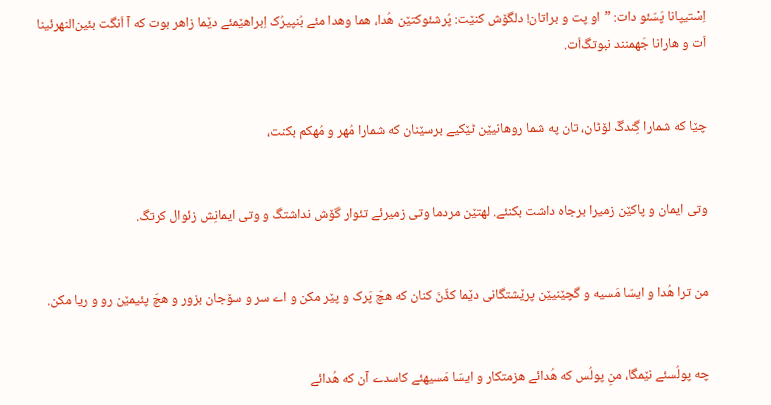اِسْتیپانا پَسّئو دات: ”او پت و براتان! دلگۆش کنێت: پُرشئوکتێن هُدا، هما وهدا مئے بُنپیرُک اِبراهێمئے دێما زاهر بوت که آ اَنگت بئین‌النهرئینا اَت و هارانا جَهمنند نبوتگ‌اَت.


چێا که شمارا گِندگَ لۆٹان، تان په شما روهانیێن ٹێکیے برسێنان که شمارا مُهر و مُهکم بکنت،


وتی ایمان و پاکێن زمیرا برجاه داشت بکنئے. لهتێن مردما وتی زمیرئے تئوار گۆش نداشتگ و وتی ایمانِش زئوال کرتگ.


من ترا هُدا و ایسّا مَسیه و گچێنیێن پرێشتگانی دێما کڈّنَ کنان که هچّ پَرک و پێر مکن و اے سر و سۆجان بزور و هچّ پئیمێن رو و ریا مکن.


چه پولُسئے نێمگا، منِ پولُس که هُدائے هزمتکار و ایسّا مَسیهئے کاسدے آن که هُدائے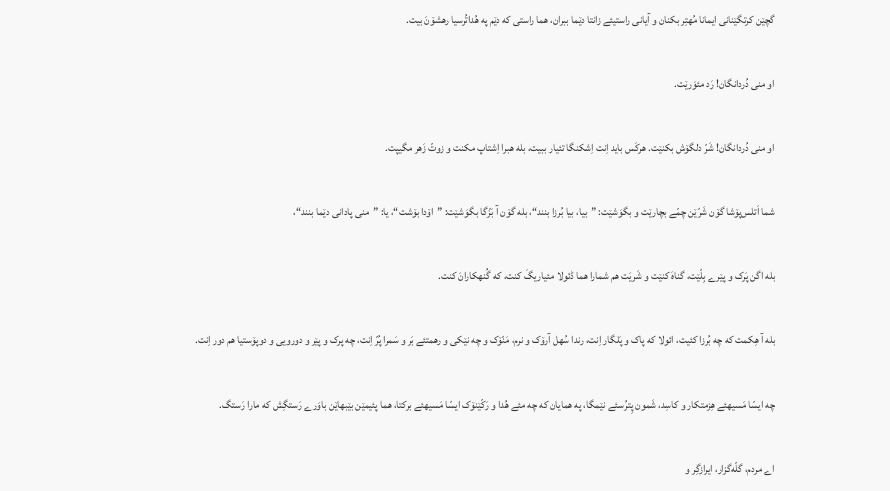گچێن کرتگێنانی ایمانا مُهتِر بکنان و آیانی راستیئے زانتا دێما ببران، هما راستی که دێم په هُداتُرسیا رهشۆنَ بیت.


او منی دُردانگان! رَد مئوَرێت.


او منی دُردانگان! شَرّ دلگۆش بکنێت. هرکَس باید اِنت اِشکنگا تئیار ببیت، بله هبرا اِشتاپ مکنت و زوتّ زَهر مگیپت.


شما اَتلس‌پۆشا گۆن شَرّێن چمّے بچارێت و بگوَشێت: ”بیا، بیا بُرزا بنند“، بله گۆن آ بَزّگا بگوَشێت: ”اۆدا بۆشت“، یا: ”منی پادانی دێما بنند“،


بله اگن پَرک و پێرے بِلّێت، گناهَ کنێت و شَریَت هم شمارا هما ڈئولا مئیاریگَ کنت، که گُنهکارانَ کنت.


بله آ هِکمت که چه بُرزا کئیت، ائولا که پاک و پَلگار اِنت، رندا سُهل آرۆک و نرم، مَنّۆک و چه نێکی و رهمتئے بَر و سَمرا پُرّ اِنت، چه پرک و پێر و دورویی و دوپۆستیا هم دور اِنت.


چه ایسّا مَسیهئے هِزمتکار و کاسِد، شَمون پِترُسئے نێمگا، په همایان که چه مئے هُدا و رَکّێنۆک ایسّا مَسیهئے برکتا، هما پئیمێن بێبهاێن باوَرے رَستگِش که مارا رَستگ.


اے مردم، گلّه‌گزار، ایرازگِر و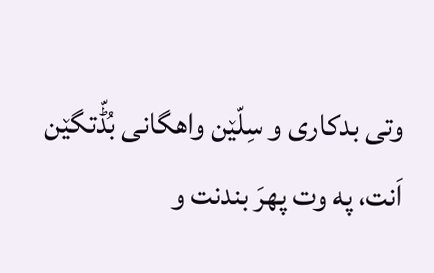وتی بدکاری و سِلّێن واهگانی بُڈّتگێن اَنت، په وت پهرَ بندنت و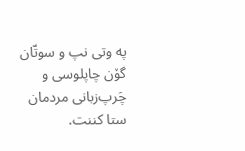په وتی نپ و سوتّان گۆن چاپلوسی و چَرپ‌زبانی مردمان ستا کننت.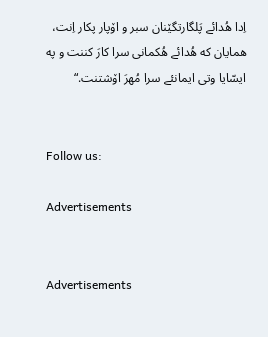اِدا هُدائے پَلگارتگێنان سبر و اۆپار پکار اِنت، همایان که هُدائے هُکمانی سرا کارَ کننت و په ایسّایا وتی ایمانئے سرا مُهرَ اۆشتنت.“


Follow us:

Advertisements


Advertisements